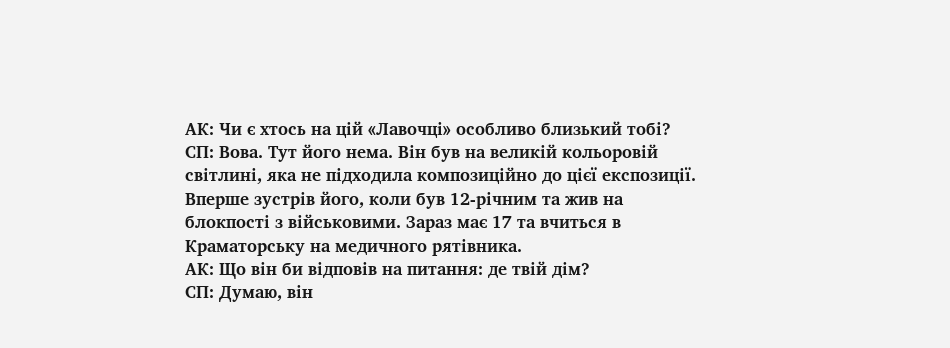АК: Чи є хтось на цій «Лавочці» особливо близький тобі?
СП: Вова. Тут його нема. Він був на великій кольоровій світлині, яка не підходила композиційно до цієї експозиції. Вперше зустрів його, коли був 12-річним та жив на блокпості з військовими. Зараз має 17 та вчиться в Краматорську на медичного рятівника.
АК: Що він би відповів на питання: де твій дім?
СП: Думаю, він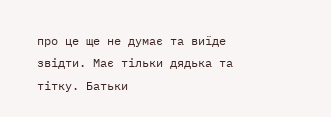про це ще не думає та виїде звідти. Має тільки дядька та тітку. Батьки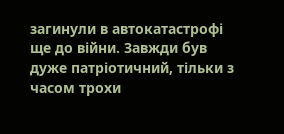загинули в автокатастрофі ще до війни. Завжди був дуже патріотичний, тільки з часом трохи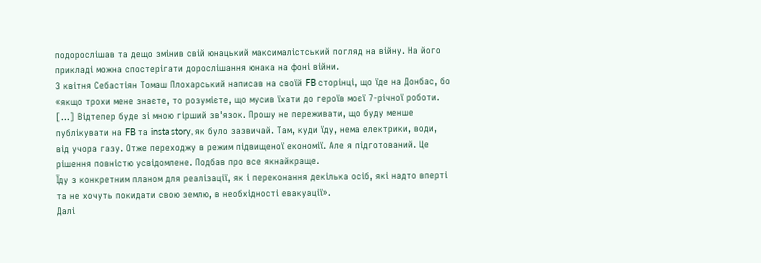подорослішав та дещо змінив свій юнацький максималістський погляд на війну. На його прикладі можна спостерігати дорослішання юнака на фоні війни.
3 квітня Себастіян Томаш Плохарський написав на своїй FB сторінці, що їде на Донбас, бо
«якщо трохи мене знаєте, то розумієте, що мусив їхати до героїв моєї 7-річної роботи. [...] Відтепер буде зі мною гірший зв'язок. Прошу не переживати, що буду менше публікувати на FB та insta story, як було зазвичай. Там, куди їду, нема електрики, води, від учора газу. Отже переходжу в режим підвищеної економії. Але я підготований. Це рішення повністю усвідомлене. Подбав про все якнайкраще.
Їду з конкретним планом для реалізації, як і переконання декілька осіб, які надто вперті та не хочуть покидати свою землю, в необхідності евакуації».
Далі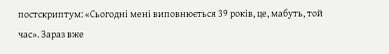постскриптум: «Сьогодні мені виповнюється 39 років, це, мабуть, той час». Зараз вже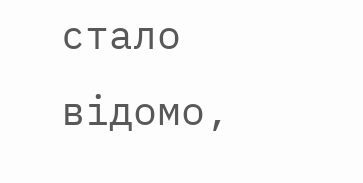стало відомо,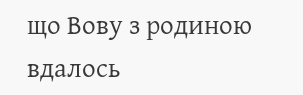що Вову з родиною вдалось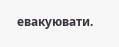евакуювати.